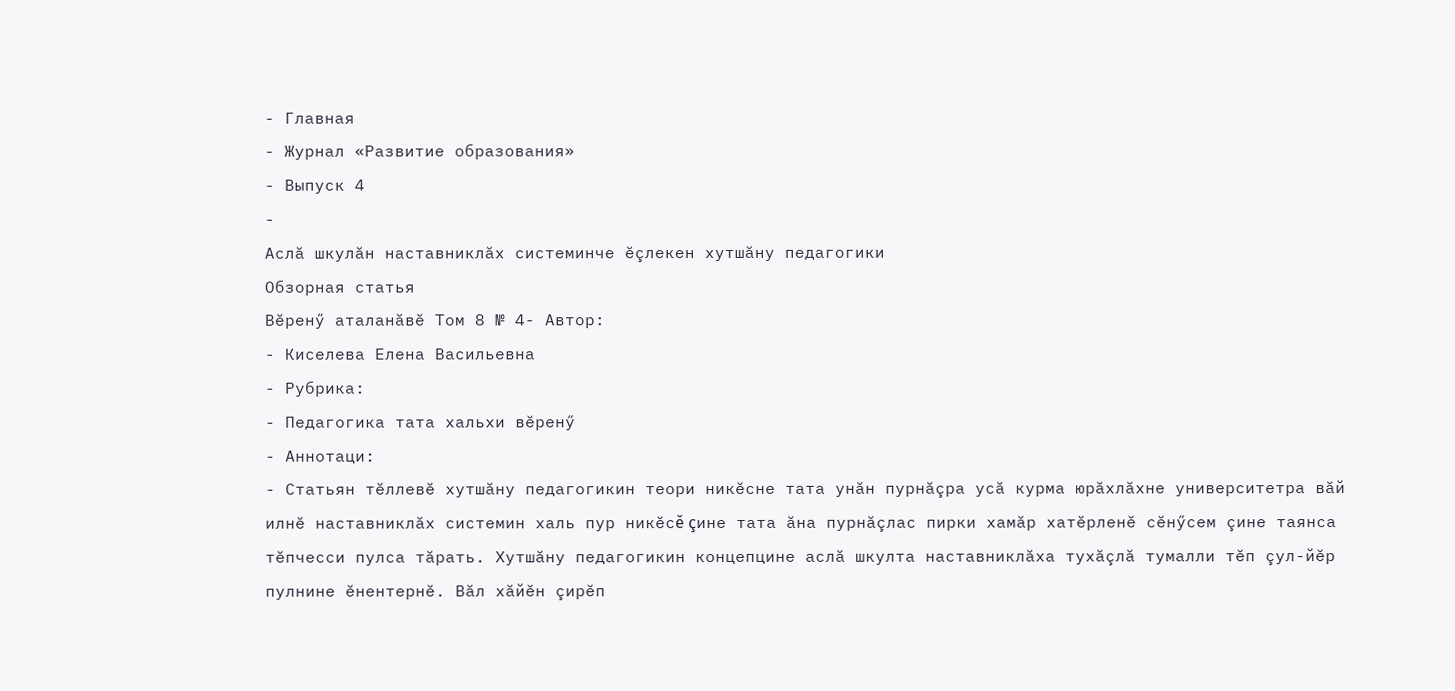- Главная
- Журнал «Развитие образования»
- Выпуск 4
-
Аслă шкулăн наставниклăх системинче ĕçлекен хутшăну педагогики
Обзорная статья
Вĕренӳ аталанăвĕ Том 8 № 4- Автор:
- Киселева Елена Васильевна
- Рубрика:
- Педагогика тата хальхи вĕренӳ
- Аннотаци:
- Статьян тĕллевĕ хутшăну педагогикин теори никĕсне тата унăн пурнăçра усă курма юрăхлăхне университетра вăй илнĕ наставниклăх системин халь пур никĕсĕ çине тата ăна пурнăçлас пирки хамăр хатĕрленĕ сĕнӳсем çине таянса тĕпчесси пулса тăрать. Хутшăну педагогикин концепцине аслă шкулта наставниклăха тухăçлă тумалли тĕп çул-йĕр пулнине ĕнентернĕ. Вăл хăйĕн çирĕп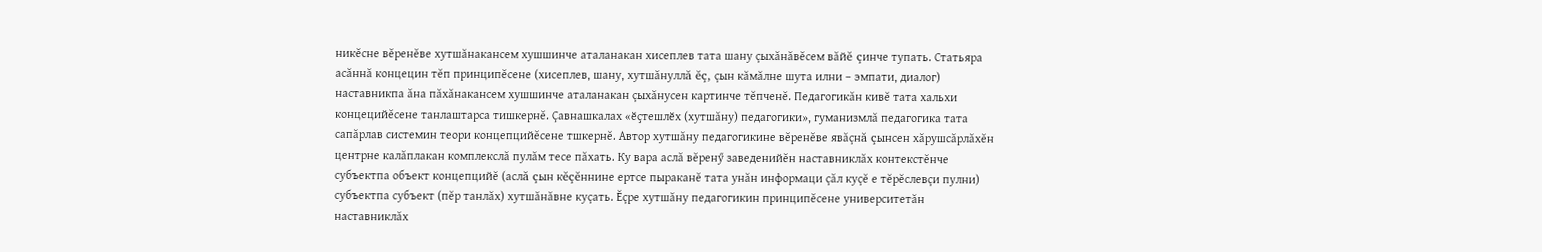никĕсне вĕренĕве хутшăнакансем хушшинче аталанакан хисеплев тата шану çыхăнăвĕсем вăйĕ çинче тупать. Статьяра асăннă концецин тĕп принципĕсене (хисеплев, шану, хутшăнуллă ĕç, çын кăмăлне шута илни – эмпати, диалог) наставникпа ăна пăхăнакансем хушшинче аталанакан çыхăнусен картинче тĕпченĕ. Педагогикăн кивĕ тата хальхи концецийĕсене танлаштарса тишкернĕ. Çавнашкалах «ӗҫтешлӗх (хутшăну) педагогики», гуманизмлă педагогика тата сапăрлав системин теори концепцийĕсене тшкернĕ. Автор хутшăну педагогикине вĕренĕве явăçнă çынсен хăрушсăрлăхĕн центрне калăплакан комплекслă пулăм тесе пăхать. Ку вара аслă вĕренӳ заведенийĕн наставниклăх контекстĕнче субъектпа объект концепцийĕ (аслă çын кĕçĕннине ертсе пыраканĕ тата унăн информаци çăл куçĕ е тĕрĕслевçи пулни) субъектпа субъект (пĕр танлăх) хутшăнăвне куçать. Ĕçре хутшăну педагогикин принципĕсене университетăн наставниклăх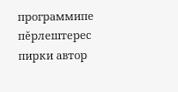программипе пĕрлештерес пирки автор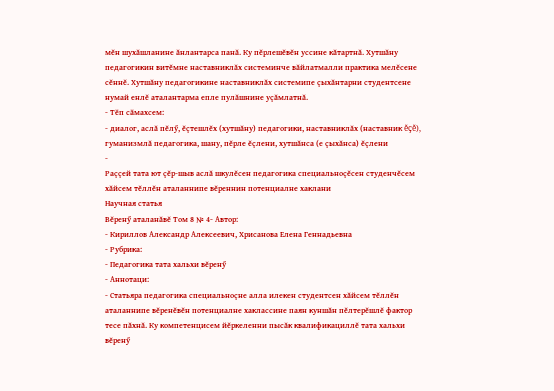мĕн шухăшланине ăнлантарса панă. Ку пĕрлешĕвĕн уссине кăтартнă. Хутшăну педагогикин витĕмне наставниклăх системинче вăйлатмалли практика мелĕсене сĕннĕ. Хутшăну педагогикине наставниклăх системипе çыхăнтарни студентсене нумай енлĕ аталантарма епле пулăшнине уçăмлатнă.
- Тӗп сӑмахсем:
- диалог, аслă пĕлӳ, ĕçтешлĕх (хутшăну) педагогики, наставниклăх (наставник ĕçĕ), гуманизмлă педагогика, шану, пĕрле ĕçлени, хутшăнса (е çыхăнса) ĕçлени
-
Раççей тата ют çĕр-шыв аслă шкулĕсен педагогика специальноçĕсен студенчĕсем хăйсем тĕллĕн аталаннипе вĕреннин потенциалне хаклани
Научная статья
Вĕренӳ аталанăвĕ Том 8 № 4- Автор:
- Кириллов Александр Алексеевич, Хрисанова Елена Геннадьевна
- Рубрика:
- Педагогика тата хальхи вĕренӳ
- Аннотаци:
- Статьяра педагогика специальноçне алла илекен студентсен хăйсем тĕллĕн аталаннипе вĕренĕвĕн потенциалне хаклассине паян куншăн пĕлтерĕшлĕ фактор тесе пăхнă. Ку компетенцисем йĕркеленни пысăк квалификациллĕ тата хальхи вĕренӳ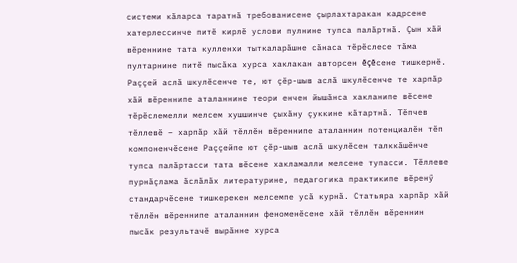системи кăларса таратнă требованисене çырлахтаракан кадрсене хатерлессинче питĕ кирлĕ услови пулнине тупса палăртнă. Çын хăй вĕреннине тата кулленхи тыткаларăшне сăнаса тĕрĕслесе тăма пултарнине питĕ пысăка хурса хаклакан авторсен ĕçĕсене тишкернĕ. Раççей аслă шкулĕсенче те, ют çĕр-шыв аслă шкулĕсенче те харпăр хăй вĕреннипе аталаннине теори енчен йышăнса хакланипе вĕсене тĕрĕслемелли мелсем хушшинче çыхăну çуккине кăтартнă. Тĕпчев тĕллевĕ – харпăр хăй тĕллĕн вĕреннипе аталаннин потенциалĕн тĕп компоненчĕсене Раççейпе ют çĕр-шыв аслă шкулĕсен талккăшĕнче тупса палăртасси тата вĕсене хакламалли мелсене тупасси. Тĕллеве пурнăçлама ăслăлăх литературине, педагогика практикипе вĕренӳ стандарчĕсене тишкерекен мелсемпе усă курнă. Статьяра харпăр хăй тĕллĕн вĕреннипе аталаннин феноменĕсене хăй тĕллĕн вĕреннин пысăк результачĕ вырăнне хурса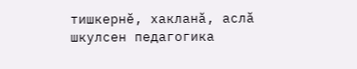тишкернĕ, хакланă, аслă шкулсен педагогика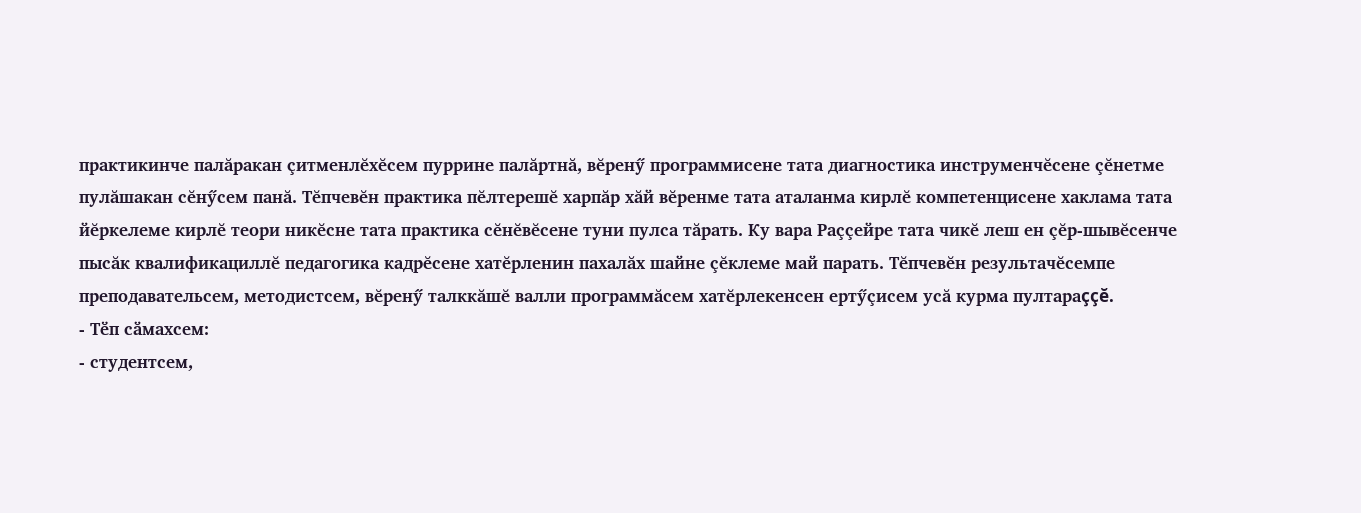практикинче палăракан çитменлĕхĕсем пуррине палăртнă, вĕренӳ программисене тата диагностика инструменчĕсене çĕнетме пулăшакан сĕнӳсем панă. Тĕпчевĕн практика пĕлтерешĕ харпăр хăй вĕренме тата аталанма кирлĕ компетенцисене хаклама тата йĕркелеме кирлĕ теори никĕсне тата практика сĕнĕвĕсене туни пулса тăрать. Ку вара Раççейре тата чикĕ леш ен çĕр-шывĕсенче пысăк квалификациллĕ педагогика кадрĕсене хатĕрленин пахалăх шайне çĕклеме май парать. Тĕпчевĕн результачĕсемпе преподавательсем, методистсем, вĕренӳ талккăшĕ валли программăсем хатĕрлекенсен ертӳçисем усă курма пултараççĕ.
- Тӗп сӑмахсем:
- студентсем,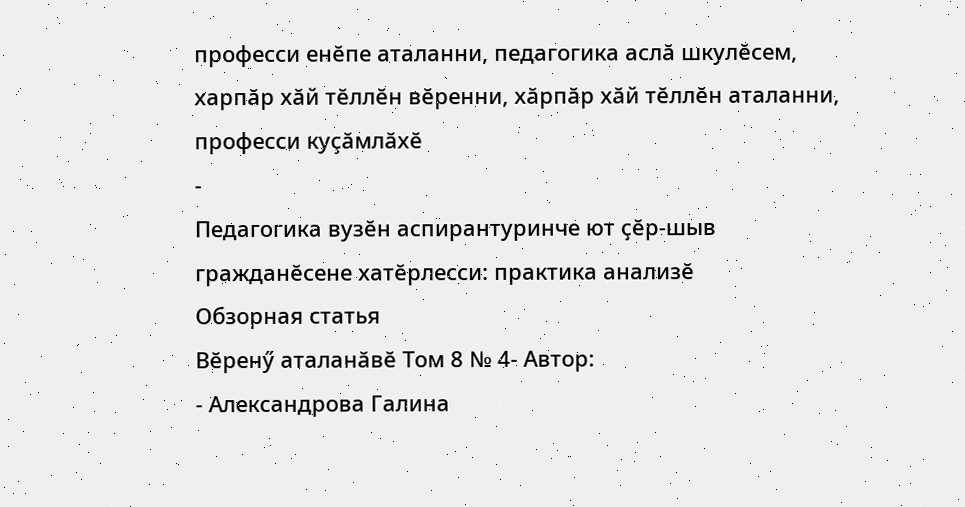професси енĕпе аталанни, педагогика аслă шкулĕсем, харпăр хăй тĕллĕн вĕренни, хăрпăр хăй тĕллĕн аталанни, професси куçăмлăхĕ
-
Педагогика вузĕн аспирантуринче ют ҫĕр-шыв гражданĕсене хатĕрлесси: практика анализĕ
Обзорная статья
Вĕренӳ аталанăвĕ Том 8 № 4- Автор:
- Александрова Галина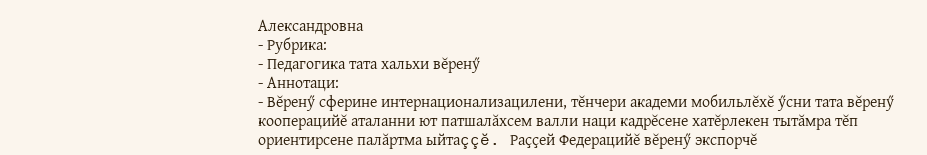Александровна
- Рубрика:
- Педагогика тата хальхи вĕренӳ
- Аннотаци:
- Вĕренӳ сферине интернационализацилени, тĕнчери академи мобильлĕхĕ ӳсни тата вĕренӳ кооперацийĕ аталанни ют патшалăхсем валли наци кадрĕсене хатĕрлекен тытăмра тĕп ориентирсене палăртма ыйтаççĕ. Раҫҫей Федерацийĕ вĕренӳ экспорчĕ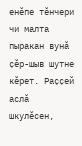енĕпе тĕнчери чи малта пыракан вунă ҫĕр-шыв шутне кĕрет. Раҫҫей аслă шкулĕсен,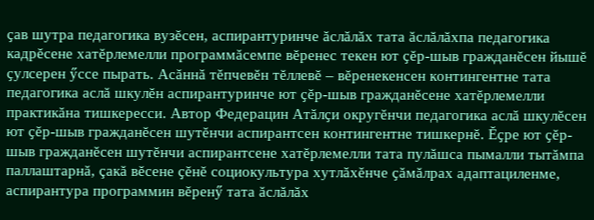ҫав шутра педагогика вузĕсен, аспирантуринче ăслăлăх тата ăслăлăхпа педагогика кадрĕсене хатĕрлемелли программăсемпе вĕренес текен ют ҫĕр-шыв гражданĕсен йышĕ ҫулсерен ӳссе пырать. Асăннă тĕпчевĕн тĕллевĕ ‒ вĕренекенсен контингентне тата педагогика аслă шкулĕн аспирантуринче ют ҫĕр-шыв гражданĕсене хатĕрлемелли практикăна тишкересси. Автор Федерацин Атăлҫи округĕнчи педагогика аслă шкулĕсен ют ҫĕр-шыв гражданĕсен шутĕнчи аспирантсен контингентне тишкернĕ. Ĕҫре ют ҫĕр-шыв гражданĕсен шутĕнчи аспирантсене хатĕрлемелли тата пулăшса пымалли тытăмпа паллаштарнă, çакă вĕсене ҫĕнĕ социокультура хутлăхĕнче ҫăмăлрах адаптациленме, аспирантура программин вĕренӳ тата ăслăлăх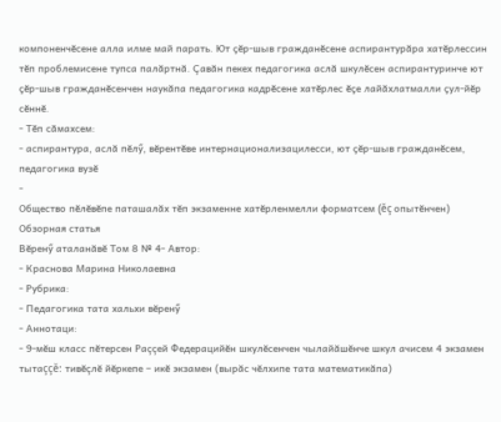компоненчĕсене алла илме май парать. Ют ҫĕр-шыв гражданĕсене аспирантурăра хатĕрлессин тĕп проблемисене тупса палăртнă. Çавăн пекех педагогика аслă шкулĕсен аспирантуринче ют ҫĕр-шыв гражданĕсенчен наукăпа педагогика кадрĕсене хатĕрлес ĕҫе лайăхлатмалли ҫул-йĕр сĕннĕ.
- Тӗп сӑмахсем:
- аспирантура, аслă пĕлӳ, вĕрентĕве интернационализацилесси, ют ҫĕр-шыв гражданĕсем, педагогика вузĕ
-
Общество пĕлĕвĕпе паташалăх тĕп экзаменне хатĕрленмелли форматсем (ĕç опытĕнчен)
Обзорная статья
Вĕренӳ аталанăвĕ Том 8 № 4- Автор:
- Краснова Марина Николаевна
- Рубрика:
- Педагогика тата хальхи вĕренӳ
- Аннотаци:
- 9-мĕш класс пĕтерсен Раççей Федерацийĕн шкулĕсенчен чылайăшĕнче шкул ачисем 4 экзамен тытаççĕ: тивĕçлĕ йĕркепе – икĕ экзамен (вырăс чĕлхипе тата математикăпа)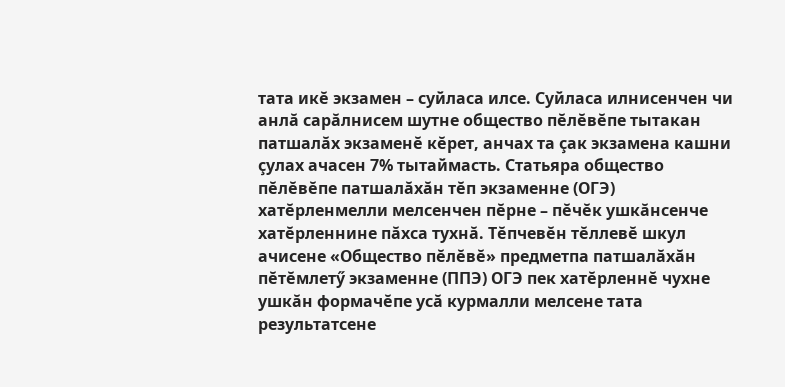тата икĕ экзамен – суйласа илсе. Суйласа илнисенчен чи анлă сарăлнисем шутне общество пĕлĕвĕпе тытакан патшалăх экзаменĕ кĕрет, анчах та çак экзамена кашни çулах ачасен 7% тытаймасть. Статьяра общество пĕлĕвĕпе патшалăхăн тĕп экзаменне (ОГЭ) хатĕрленмелли мелсенчен пĕрне – пĕчĕк ушкăнсенче хатĕрленнине пăхса тухнă. Тĕпчевĕн тĕллевĕ шкул ачисене «Общество пĕлĕвĕ» предметпа патшалăхăн пĕтĕмлетӳ экзаменне (ППЭ) ОГЭ пек хатĕрленнĕ чухне ушкăн формачĕпе усă курмалли мелсене тата результатсене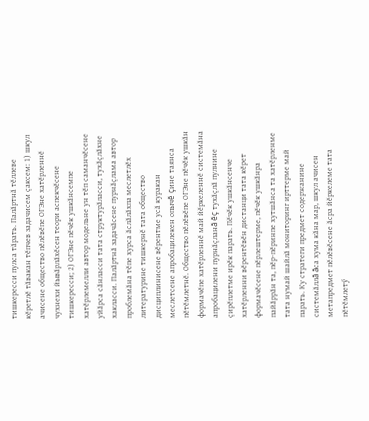тишкересси пулса тăрать. Палăртнă тĕллеве кĕретлĕ тăвакан тĕпчев задачисем çаксем: 1) шкул ачисене общество пĕлĕвĕпе ОГЭне хатĕрленнĕ чухнехи йывăрлăхĕсен теори аспекчĕсене тишкересси; 2) ОГЭне пĕчĕк ушкăнсемпе хатĕрлемелли автор модельне ун тĕп саманчĕсене уйăрса сăнласси тата структурăласси, тухăçлăхне хакласси. Палăртнă задачăсене пурнăçлама автор проблемăна тĕпе хурса ăслăлăхпа меслетлĕх литературине тишкернĕ тата общество дисциплинисене вĕрентме усă куракан меслетсене апробацилекен опычĕ çине таянса пĕтĕмлетнĕ. Общество пĕлĕвĕпе ОГЭне пĕчĕк ушкăн формачĕпе хатĕрленнĕ май йĕркеленнĕ системăна апробацилени пурнăçланă ĕç тухăçлă пулнине çирĕплетме ирĕк парать. Пĕчĕк ушкăнсенче хатĕрленни вĕрентĕвĕн дистанци тата кĕрет формачĕсене пĕрлештерме, пĕчĕк ушкăнра пайăррăн та, пĕр-пĕринпе хутшăнса та хатĕрленме тата нумай шайлă мониторинг ирттерме май парать. Ку стратеги предмет содержанине системăллă ăса хума кăна мар, шкул ачисен метапредмет пĕлĕвĕсене ăсра йĕркелеме тата пĕтĕмлетӳ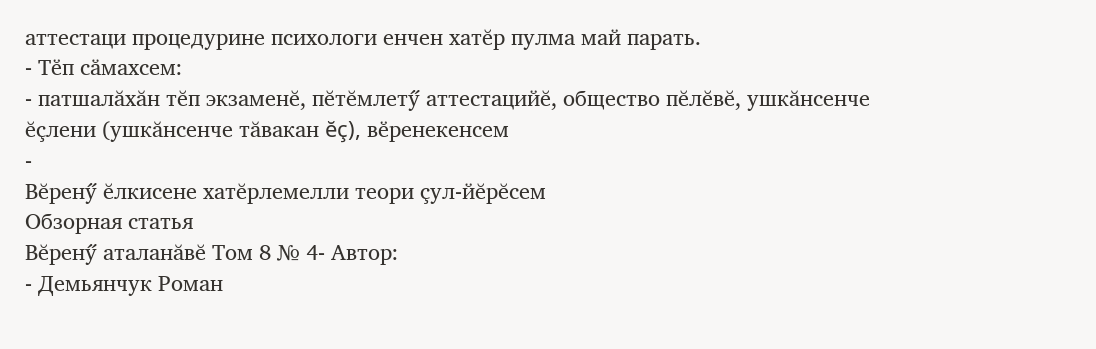аттестаци процедурине психологи енчен хатĕр пулма май парать.
- Тӗп сӑмахсем:
- патшалăхăн тĕп экзаменĕ, пĕтĕмлетӳ аттестацийĕ, общество пĕлĕвĕ, ушкăнсенче ĕçлени (ушкăнсенче тăвакан ĕç), вӗренекенсем
-
Вĕренӳ ĕлкисене хатĕрлемелли теори çул-йĕрĕсем
Обзорная статья
Вĕренӳ аталанăвĕ Том 8 № 4- Автор:
- Демьянчук Роман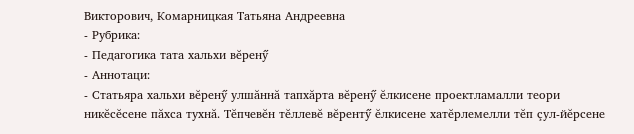Викторович, Комарницкая Татьяна Андреевна
- Рубрика:
- Педагогика тата хальхи вĕренӳ
- Аннотаци:
- Статьяра хальхи вĕренӳ улшăннă тапхăрта вĕренӳ ĕлкисене проектламалли теори никĕсĕсене пăхса тухнă. Тĕпчевĕн тĕллевĕ вĕрентӳ ĕлкисене хатĕрлемелли тĕп çул-йĕрсене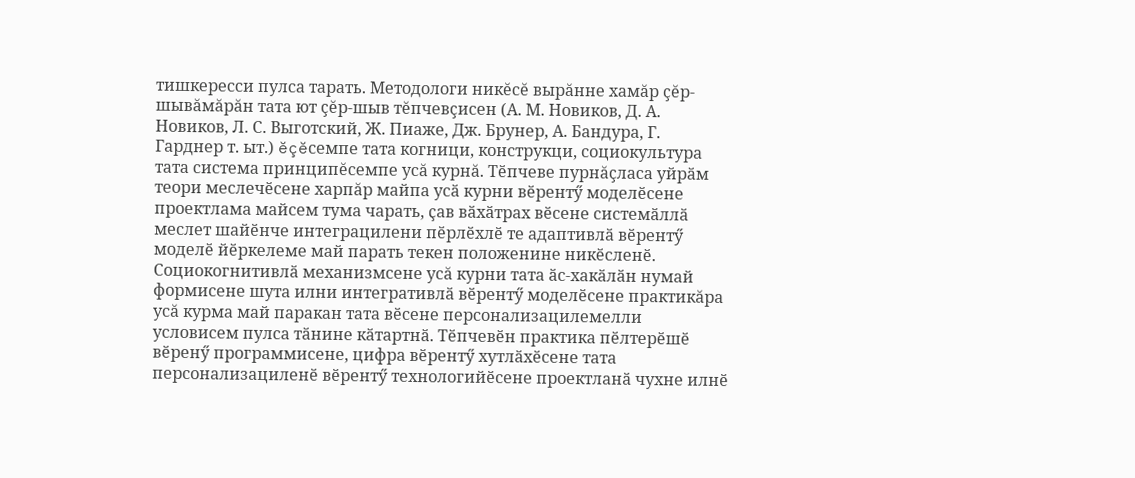тишкересси пулса тарать. Методологи никĕсĕ вырăнне хамăр çĕр-шывăмăрăн тата ют çĕр-шыв тĕпчевçисен (А. М. Новиков, Д. А. Новиков, Л. С. Выготский, Ж. Пиаже, Дж. Брунер, А. Бандура, Г. Гарднер т. ыт.) ĕçĕсемпе тата когници, конструкци, социокультура тата система принципĕсемпе усă курнă. Тӗпчеве пурнăçласа уйрӑм теори меслечӗсене харпăр майпа усӑ курни вӗрентӳ моделӗсене проектлама майсем тума чарать, ҫав вӑхӑтрах вӗсене системӑллӑ меслет шайӗнче интеграцилени пӗрлӗхлӗ те адаптивлӑ вӗрентӳ моделӗ йӗркелеме май парать текен положенине никӗсленӗ. Социокогнитивлӑ механизмсене усă курни тата ӑс-хакӑлӑн нумай формисене шута илни интегративлӑ вӗрентӳ моделӗсене практикăра усă курма май паракан тата вӗсене персонализацилемелли условисем пулса тӑнине кӑтартнӑ. Тӗпчевӗн практика пӗлтерӗшӗ вӗренӳ программисене, цифра вӗрентӳ хутлӑхӗсене тата персонализациленӗ вӗрентӳ технологийӗсене проектланӑ чухне илнӗ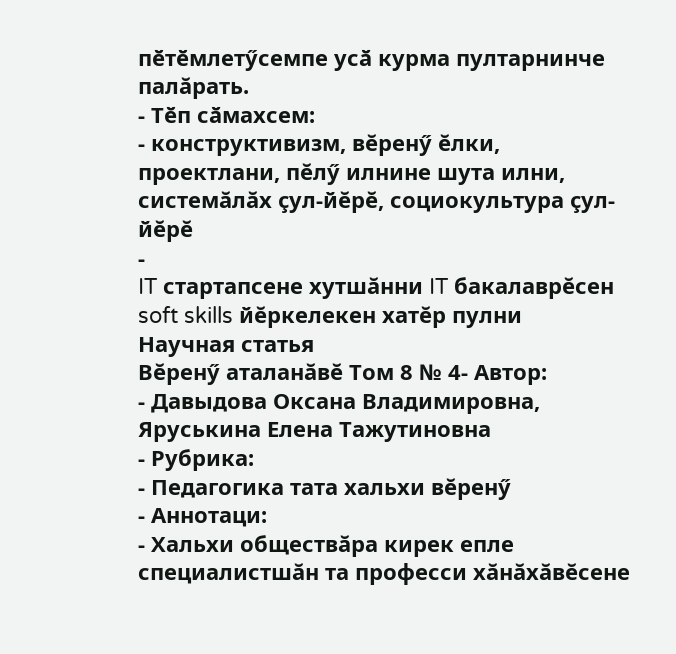пӗтӗмлетӳсемпе усӑ курма пултарнинче палăрать.
- Тӗп сӑмахсем:
- конструктивизм, вĕренӳ ĕлки, проектлани, пĕлӳ илнине шута илни, системăлăх çул-йĕрĕ, социокультура çул-йĕрĕ
-
IT стартапсене хутшăнни IT бакалаврĕсен soft skills йĕркелекен хатĕр пулни
Научная статья
Вĕренӳ аталанăвĕ Том 8 № 4- Автор:
- Давыдова Оксана Владимировна, Яруськина Елена Тажутиновна
- Рубрика:
- Педагогика тата хальхи вĕренӳ
- Аннотаци:
- Хальхи обществăра кирек епле специалистшăн та професси хăнăхăвĕсене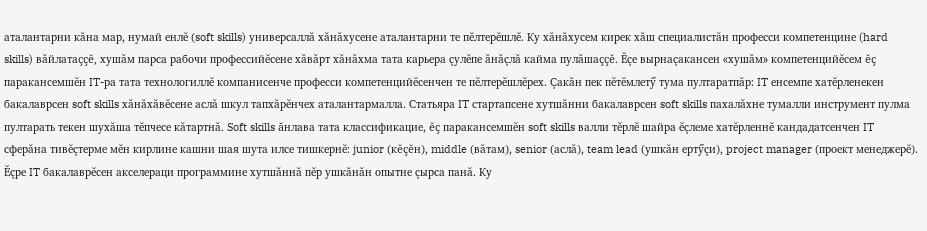аталантарни кăна мар, нумай енлĕ (soft skills) универсаллă хăнăхусене аталантарни те пĕлтерĕшлĕ. Ку хăнăхусем кирек хăш специалистăн професси компетенцине (hard skills) вăйлатаççĕ, хушăм парса рабочи профессийĕсене хăвăрт хăнăхма тата карьера çулĕпе ăнăçлă кайма пулăшаççĕ. Ĕçе вырнаçакансен «хушăм» компетенцийĕсем ĕç паракансемшĕн IT-ра тата технологиллĕ компанисенче професси компетенцийĕсенчен те пĕлтерĕшлĕрех. Çакăн пек пĕтĕмлетӳ тума пултаратпăр: IT енсемпе хатĕрленекен бакалаврсен soft skills хăнăхăвĕсене аслă шкул тапхăрĕнчех аталантармалла. Статьяра IT стартапсене хутшăнни бакалаврсен soft skills пахалăхне тумалли инструмент пулма пултарать текен шухăша тĕпчесе кăтартнă. Soft skills ăнлава тата классификацие, ĕç паракансемшĕн soft skills валли тĕрлĕ шайра ĕçлеме хатĕрленнĕ кандадатсенчен IT сферăна тивĕçтерме мĕн кирлине кашни шая шута илсе тишкернĕ: junior (кĕçĕн), middle (вăтам), senior (аслă), team lead (ушкăн ертӳçи), project manager (проект менеджерĕ). Ĕçре IT бакалаврĕсен акселераци программине хутшăннă пĕр ушкăнăн опытне çырса панă. Ку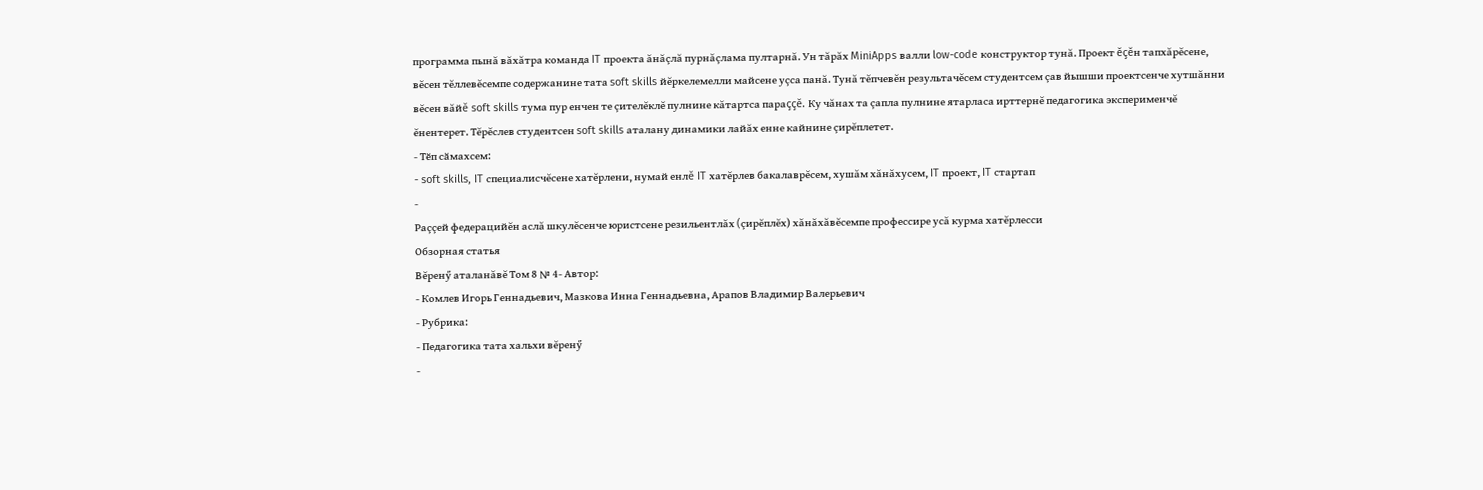программа пынă вăхăтра команда IT проекта ăнăçлă пурнăçлама пултарнă. Ун тăрăх MiniApps валли low-code конструктор тунă. Проект ĕçĕн тапхăрĕсене, вĕсен тĕллевĕсемпе содержанине тата soft skills йĕркелемелли майсене уçса панă. Тунă тĕпчевĕн результачĕсем студентсем çав йышши проектсенче хутшăнни вĕсен вăйĕ soft skills тума пур енчен те çителĕклĕ пулнине кăтартса параççĕ. Ку чăнах та çапла пулнине ятарласа ирттернĕ педагогика эксперименчĕ ĕнентерет. Тĕрĕслев студентсен soft skills аталану динамики лайăх енне кайнине çирĕплетет.
- Тӗп сӑмахсем:
- soft skills, IT специалисчĕсене хатĕрлени, нумай енлĕ IT хатĕрлев бакалаврĕсем, хушăм хăнăхусем, IT проект, IT стартап
-
Раççей федерацийĕн аслă шкулĕсенче юристсене резильентлăх (çирĕплĕх) хăнăхăвĕсемпе профессире усă курма хатĕрлесси
Обзорная статья
Вĕренӳ аталанăвĕ Том 8 № 4- Автор:
- Комлев Игорь Геннадьевич, Мазкова Инна Геннадьевна, Арапов Владимир Валерьевич
- Рубрика:
- Педагогика тата хальхи вĕренӳ
-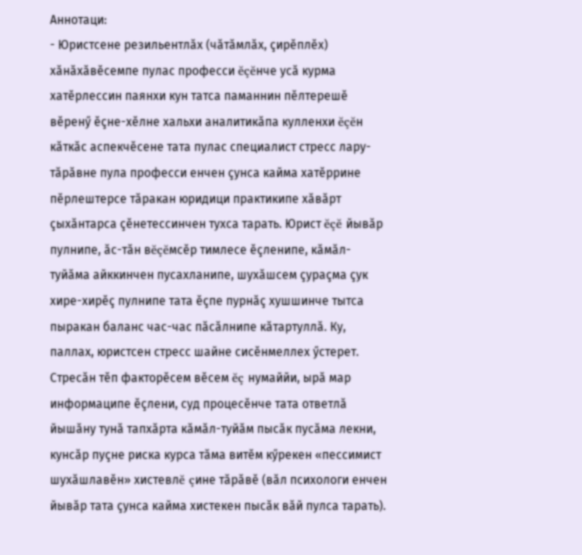Аннотаци:
- Юристсене резильентлăх (чăтăмлăх, çирĕплĕх) хăнăхăвĕсемпе пулас професси ĕçĕнче усă курма хатĕрлессин паянхи кун татса паманнин пĕлтерешĕ вĕренӳ ĕçне-хĕлне хальхи аналитикăпа кулленхи ĕçĕн кăткăс аспекчĕсене тата пулас специалист стресс лару-тăрăвне пула професси енчен çунса кайма хатĕррине пĕрлештерсе тăракан юридици практикипе хăвăрт çыхăнтарса çĕнетессинчен тухса тарать. Юрист ĕçĕ йывăр пулнипе, ăс-тăн вĕçĕмсĕр тимлесе ĕçленипе, кăмăл-туйăма айккинчен пусахланипе, шухăшсем çураçма çук хире-хирĕç пулнипе тата ĕçпе пурнăç хушшинче тытса пыракан баланс час-час пăсăлнипе кăтартуллă. Ку, паллах, юристсен стресс шайне сисĕнмеллех ӳстерет. Стресăн тĕп факторĕсем вĕсем ĕç нумаййи, ырă мар информаципе ĕçлени, суд процесĕнче тата ответлă йышăну тунă тапхăрта кăмăл-туйăм пысăк пусăма лекни, кунсăр пуçне риска курса тăма витĕм кӳрекен «пессимист шухăшлавĕн» хистевлĕ çине тăрăвĕ (вăл психологи енчен йывăр тата çунса кайма хистекен пысăк вăй пулса тарать).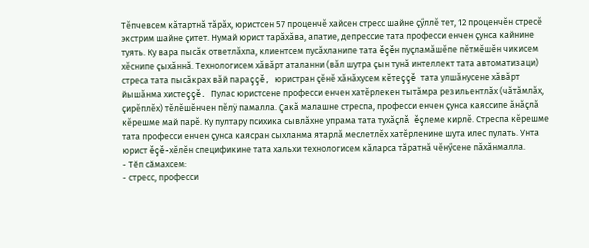Тĕпчевсем кăтартнă тăрăх, юристсен 57 проценчĕ хайсен стресс шайне çӳллĕ тет, 12 проценчĕн стресĕ экстрим шайне çитет. Нумай юрист тарăхăва, апатие, депрессие тата професси енчен çунса кайнине туять. Ку вара пысăк ответлăхпа, клиентсем пусăхланипе тата ĕçĕн пуçламăшĕпе пĕтмĕшĕн чикисем хĕснипе çыхăннă. Технологисем хăвăрт аталанни (вăл шутра çын тунă интеллект тата автоматизаци) стреса тата пысăкрах вăй параççĕ, юристран çĕнĕ хăнăхусем кĕтеççĕ тата улшăнусене хăвăрт йышăнма хистеççĕ. Пулас юристсене професси енчен хатĕрлекен тытăмра резильентлăх (чăтăмлăх, çирĕплĕх) тĕлĕшĕнчен пĕлÿ памалла. Çакă малашне стреспа, професси енчен çунса каяссипе ăнăçлă кĕрешме май парĕ. Ку пултару психика сывлăхне упрама тата тухăçлă ĕçлеме кирлĕ. Стреспа кĕрешме тата професси енчен çунса каясран сыхланма ятарлă меслетлĕх хатĕрленине шута илес пулать. Унта юрист ĕçĕ-хĕлĕн спецификине тата хальхи технологисем кăларса тăратнă чĕнӳсене пăхăнмалла.
- Тӗп сӑмахсем:
- стресс, професси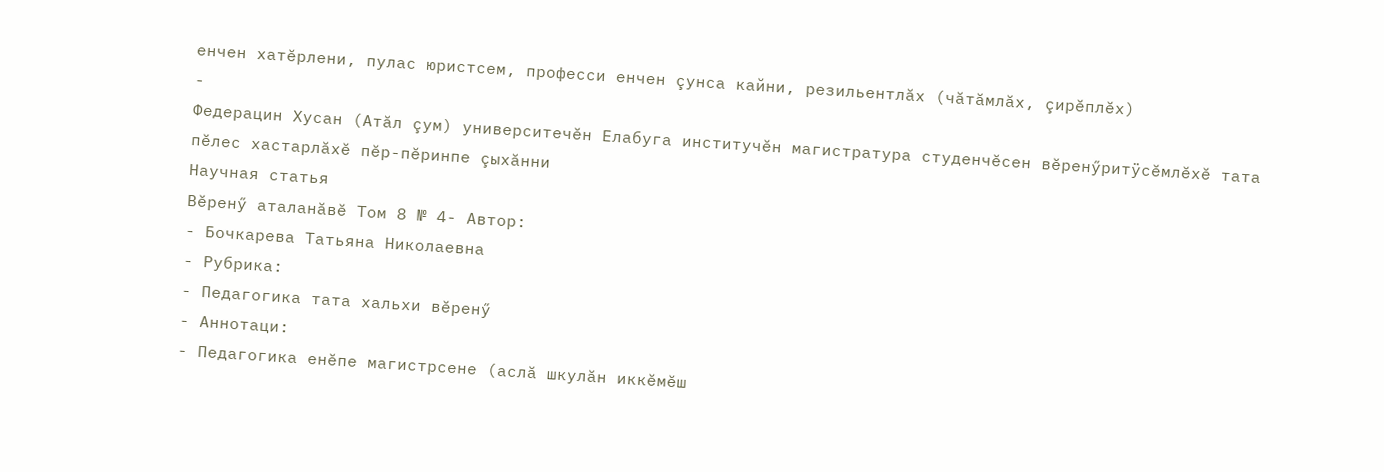енчен хатĕрлени, пулас юристсем, професси енчен çунса кайни, резильентлăх (чăтăмлăх, çирĕплĕх)
-
Федерацин Хусан (Атăл çум) университечĕн Елабуга институчĕн магистратура студенчĕсен вĕренӳритÿсĕмлĕхĕ тата пĕлес хастарлăхĕ пĕр-пĕринпе çыхăнни
Научная статья
Вĕренӳ аталанăвĕ Том 8 № 4- Автор:
- Бочкарева Татьяна Николаевна
- Рубрика:
- Педагогика тата хальхи вĕренӳ
- Аннотаци:
- Педагогика енĕпе магистрсене (аслă шкулăн иккĕмĕш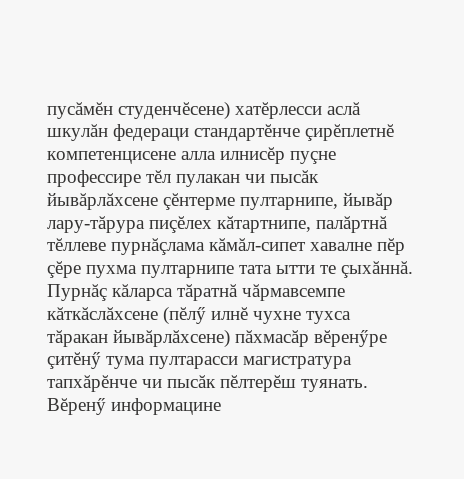пусăмĕн студенчĕсене) хатĕрлесси аслă шкулăн федераци стандартĕнче çирĕплетнĕ компетенцисене алла илнисĕр пуçне профессире тĕл пулакан чи пысăк йывăрлăхсене çĕнтерме пултарнипе, йывăр лару-тăрура пиçĕлех кăтартнипе, палăртнă тĕллеве пурнăçлама кăмăл-сипет хавалне пĕр çĕре пухма пултарнипе тата ытти те çыхăннă. Пурнăç кăларса тăратнă чăрмавсемпе кăткăслăхсене (пĕлӳ илнĕ чухне тухса тăракан йывăрлăхсене) пăхмасăр вĕренӳре çитĕнӳ тума пултарасси магистратура тапхăрĕнче чи пысăк пĕлтерĕш туянать. Вĕренӳ информацине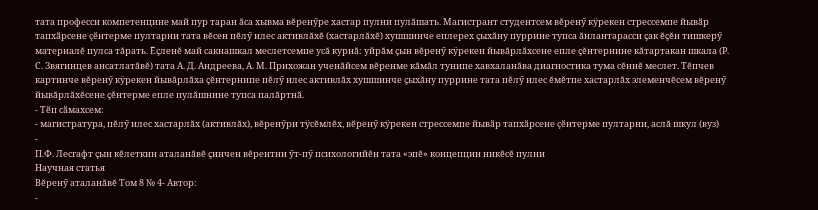тата професси компетенцине май пур таран ăса хывма вĕренӳре хастар пулни пулăшать. Магистрант студентсем вĕренӳ кÿрекен стрессемпе йывӑр тапхӑрсене ҫӗнтерме пултарни тата вĕсен пĕлӳ илес активлăхĕ (хастарлăхĕ) хушшинче еплерех çыхăну пуррине тупса ăнлантарасси çак ĕçĕн тишкерӳ материалĕ пулса тăрать. Ĕçленĕ май сакнашкал меслетсемпе усă курнă: уйрăм çын вĕренӳ кÿрекен йывăрлăхсене епле çĕнтернине кăтартакан шкала (Р. С. Звягинцев ансатлатăвĕ) тата А. Д. Андреева, А. М. Прихожан ученăйсем вĕренме кăмăл тунипе хавхаланăва диагностика тума сĕннĕ меслет. Тĕпчев картинче вĕренӳ кÿрекен йывăрлăха çĕнтернипе пĕлӳ илес активлăх хушшинче çыхăну пуррине тата пĕлӳ илес ĕмĕтпе хастарлăх элеменчĕсем вĕренӳ йывăрлăхĕсене çĕнтерме епле пулăшнине тупса палăртнă.
- Тӗп сӑмахсем:
- магистратура, пĕлӳ илес хастарлăх (активлăх), вĕренӳри тÿсĕмлĕх, вĕренӳ кÿрекен стрессемпе йывӑр тапхӑрсене ҫӗнтерме пултарни, аслă шкул (вуз)
-
П.Ф. Лесгафт çын кĕлеткин аталанăвĕ çинчен вĕрентни ӳт-пӳ психологийĕн тата «эпĕ» концепцин никĕсĕ пулни
Научная статья
Вĕренӳ аталанăвĕ Том 8 № 4- Автор:
-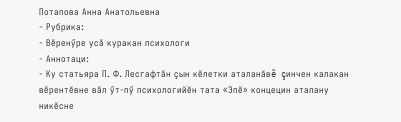Потапова Анна Анатольевна
- Рубрика:
- Вӗренӳре усă куракан психологи
- Аннотаци:
- Ку статьяра П. Ф. Лесгафтăн çын кĕлетки аталанăвĕ çинчен калакан вĕрентĕвне вăл ӳт-пӳ психологийĕн тата «Эпĕ» концецин аталану никĕсне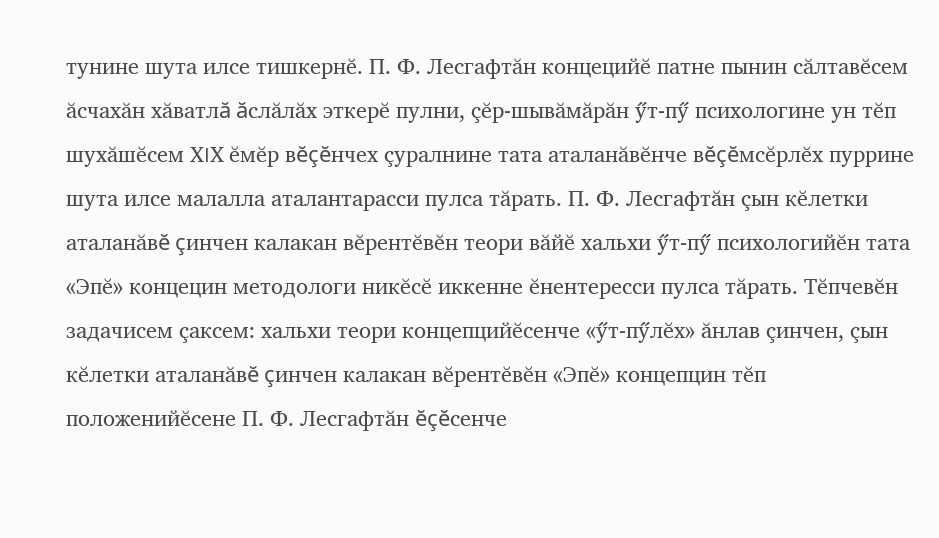тунине шута илсе тишкернĕ. П. Ф. Лесгафтăн концецийĕ патне пынин сăлтавĕсем ăсчахăн хăватлă ăслăлăх эткерĕ пулни, çĕр-шывăмăрăн ӳт-пӳ психологине ун тĕп шухăшĕсем ⅩIⅩ ĕмĕр вĕçĕнчех çуралнине тата аталанăвĕнче вĕçĕмсĕрлĕх пуррине шута илсе малалла аталантарасси пулса тăрать. П. Ф. Лесгафтăн çын кĕлетки аталанăвĕ çинчен калакан вĕрентĕвĕн теори вăйĕ хальхи ӳт-пӳ психологийĕн тата «Эпĕ» концецин методологи никĕсĕ иккенне ĕнентересси пулса тăрать. Тĕпчевĕн задачисем çаксем: хальхи теори концепцийĕсенче «ӳт-пӳлĕх» ăнлав çинчен, çын кĕлетки аталанăвĕ çинчен калакан вĕрентĕвĕн «Эпĕ» концепцин тĕп положенийĕсене П. Ф. Лесгафтăн ĕçĕсенче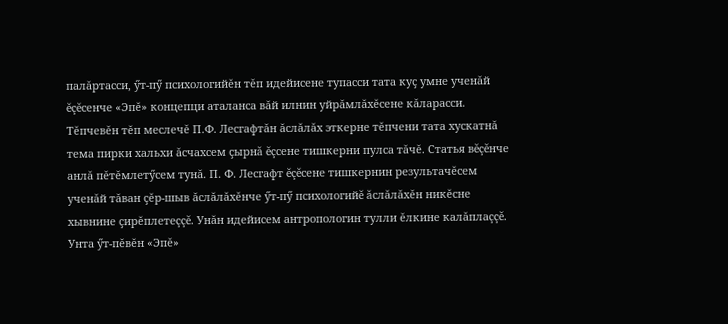палăртасси, ӳт-пӳ психологийĕн тĕп идейисене тупасси тата куç умне ученăй ĕçĕсенче «Эпĕ» концепци аталанса вăй илнин уйрăмлăхĕсене кăларасси. Тĕпчевĕн тĕп меслечĕ П.Ф. Лесгафтăн ăслăлăх эткерне тĕпчени тата хускатнă тема пирки хальхи ăсчахсем çырнă ĕçсене тишкерни пулса тăчĕ. Статья вĕçĕнче анлă пĕтĕмлетӳсем тунă. П. Ф. Лесгафт ĕçĕсене тишкернин результачĕсем ученăй тăван çĕр-шыв ăслăлăхĕнче ӳт-пӳ психологийĕ ăслăлăхĕн никĕсне хывнине çирĕплетеççĕ. Унăн идейисем антропологин тулли ĕлкине калăплаççĕ. Унта ӳт-пĕвĕн «Эпĕ»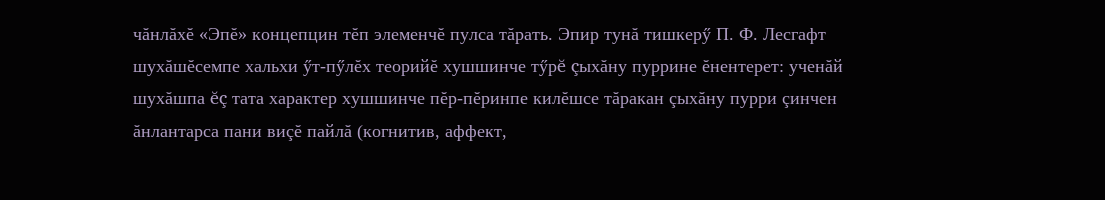чăнлăхĕ «Эпĕ» концепцин тĕп элеменчĕ пулса тăрать. Эпир тунă тишкерӳ П. Ф. Лесгафт шухăшĕсемпе хальхи ӳт-пӳлĕх теорийĕ хушшинче тӳрĕ çыхăну пуррине ĕнентерет: ученăй шухăшпа ĕç тата характер хушшинче пĕр-пĕринпе килĕшсе тăракан çыхăну пурри çинчен ăнлантарса пани виçĕ пайлă (когнитив, аффект,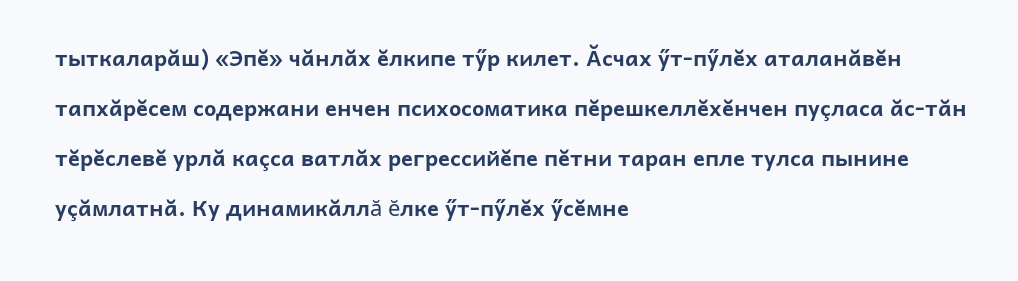тыткаларăш) «Эпĕ» чăнлăх ĕлкипе тӳр килет. Ăсчах ӳт-пӳлĕх аталанăвĕн тапхăрĕсем содержани енчен психосоматика пĕрешкеллĕхĕнчен пуçласа ăс-тăн тĕрĕслевĕ урлă каçса ватлăх регрессийĕпе пĕтни таран епле тулса пынине уçăмлатнă. Ку динамикăллă ĕлке ӳт-пӳлĕх ӳсĕмне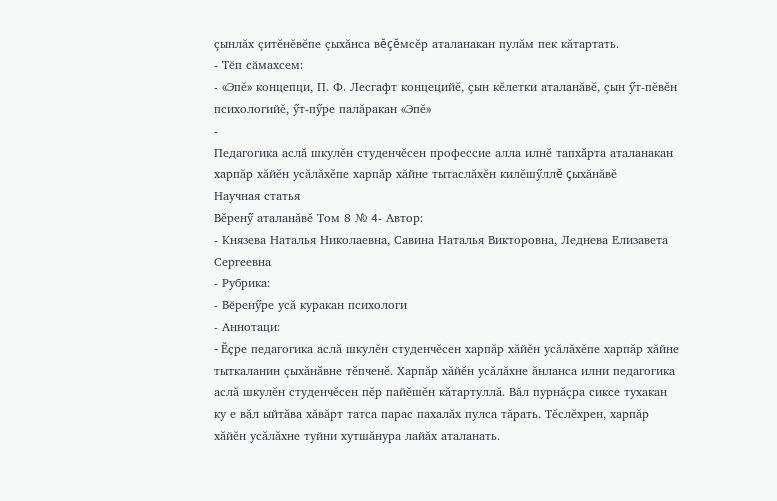çынлăх çитĕнĕвĕпе çыхăнса вĕçĕмсĕр аталанакан пулăм пек кăтартать.
- Тӗп сӑмахсем:
- «Эпĕ» концепци, П. Ф. Лесгафт концецийĕ, çын кĕлетки аталанăвĕ, çын ӳт-пĕвĕн психологийĕ, ӳт-пӳре палăракан «Эпĕ»
-
Педагогика аслă шкулĕн студенчĕсен профессие алла илнĕ тапхăрта аталанакан харпăр хăйĕн усăлăхĕпе харпăр хăйне тытаслăхĕн килĕшӳллĕ çыхăнăвĕ
Научная статья
Вĕренӳ аталанăвĕ Том 8 № 4- Автор:
- Князева Наталья Николаевна, Савина Наталья Викторовна, Леднева Елизавета Сергеевна
- Рубрика:
- Вӗренӳре усă куракан психологи
- Аннотаци:
- Ĕҫре педагогика аслă шкулĕн студенчĕсен харпăр хăйĕн усăлăхĕпе харпăр хăйне тыткаланин çыхăнăвне тĕпченĕ. Харпăр хăйĕн усăлăхне ăнланса илни педагогика аслă шкулĕн студенчĕсен пĕр пайĕшĕн кăтартуллă. Вăл пурнăçра сиксе тухакан ку е вăл ыйтăва хăвăрт татса парас пахалăх пулса тăрать. Тĕслĕхрен, харпăр хăйĕн усăлăхне туйни хутшăнура лайăх аталанать.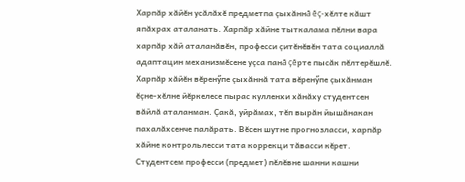Харпăр хăйĕн усăлăхĕ предметпа çыхăннă ĕç-хĕлте кăшт япăхрах аталанать. Харпăр хăйне тыткалама пĕлни вара харпăр хăй аталанăвĕн, професси çитĕнĕвĕн тата социаллă адаптацин механизмĕсене уçса панă çĕрте пысăк пĕлтерĕшлĕ. Харпăр хăйĕн вĕренӳпе çыхăннă тата вĕренӳпе çыхăнман ĕçне-хĕлне йĕркелесе пырас кулленхи хăнăху студентсен вăйлă аталанман. Çакă, уйрăмах, тĕп вырăн йышăнакан пахалăхсенче палăрать. Вĕсен шутне прогнозласси, харпăр хăйне контрольлесси тата коррекци тăвасси кĕрет. Студентсем професси (предмет) пĕлĕвне шанни кашни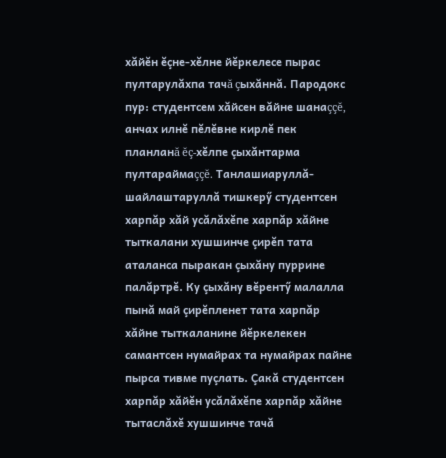хăйĕн ĕçне-хĕлне йĕркелесе пырас пултарулăхпа тачă çыхăннă. Пародокс пур: студентсем хăйсен вăйне шанаççĕ, анчах илнĕ пĕлĕвне кирлĕ пек планланă ĕç-хĕлпе çыхăнтарма пултараймаççĕ. Танлашиаруллă-шайлаштаруллă тишкерӳ студентсен харпăр хăй усăлăхĕпе харпăр хăйне тыткалани хушшинче çирĕп тата аталанса пыракан çыхăну пуррине палăртрĕ. Ку çыхăну вĕрентӳ малалла пынă май çирĕпленет тата харпăр хăйне тыткаланине йĕркелекен самантсен нумайрах та нумайрах пайне пырса тивме пуçлать. Çакă студентсен харпăр хăйĕн усăлăхĕпе харпăр хăйне тытаслăхĕ хушшинче тачă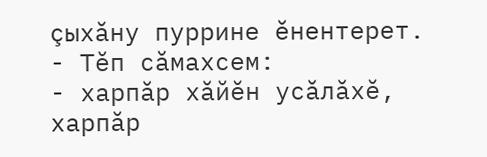çыхăну пуррине ĕнентерет.
- Тӗп сӑмахсем:
- харпăр хăйĕн усăлăхĕ, харпăр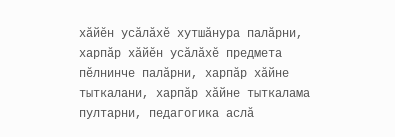хăйĕн усăлăхĕ хутшăнура палăрни, харпăр хăйĕн усăлăхĕ предмета пĕлнинче палăрни, харпăр хăйне тыткалани, харпăр хăйне тыткалама пултарни, педагогика аслă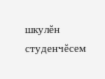шкулĕн студенчĕсем